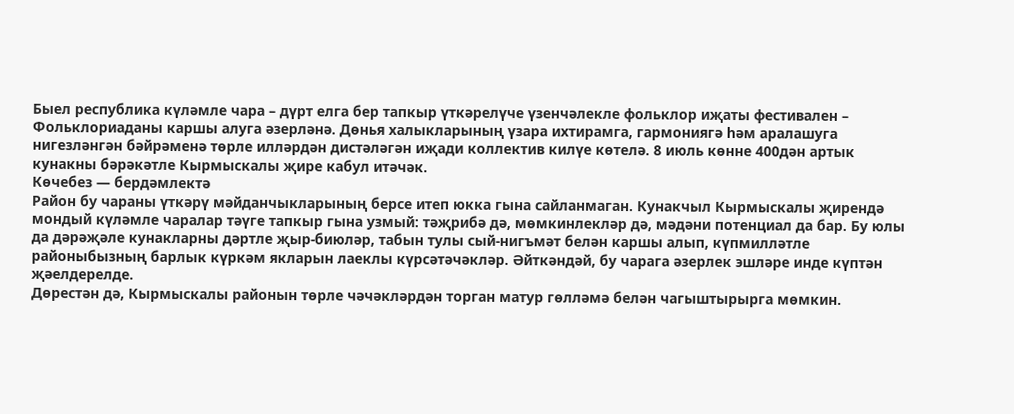Быел республика күләмле чара – дүрт елга бер тапкыр үткәрелүче үзенчәлекле фольклор иҗаты фестивален – Фольклориаданы каршы алуга әзерләнә. Дөнья халыкларының үзара ихтирамга, гармониягә һәм аралашуга нигезләнгән бәйрәменә төрле илләрдән дистәләгән иҗади коллектив килүе көтелә. 8 июль көнне 400дән артык кунакны бәрәкәтле Кырмыскалы җире кабул итәчәк.
Көчебез — бердәмлектә
Район бу чараны үткәрү мәйданчыкларының берсе итеп юкка гына сайланмаган. Кунакчыл Кырмыскалы җирендә мондый күләмле чаралар тәүге тапкыр гына узмый: тәҗрибә дә, мөмкинлекләр дә, мәдәни потенциал да бар. Бу юлы да дәрәҗәле кунакларны дәртле җыр-биюләр, табын тулы сый-нигъмәт белән каршы алып, күпмилләтле районыбызның барлык күркәм якларын лаеклы күрсәтәчәкләр. Әйткәндәй, бу чарага әзерлек эшләре инде күптән җәелдерелде.
Дөрестән дә, Кырмыскалы районын төрле чәчәкләрдән торган матур гөлләмә белән чагыштырырга мөмкин.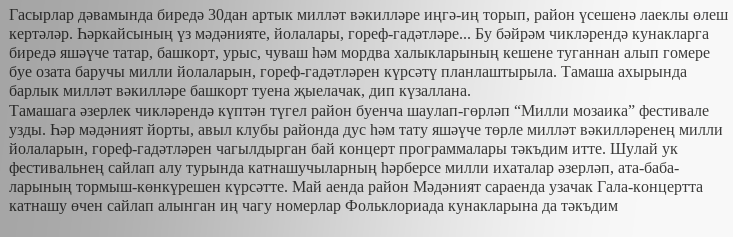Гасырлар дәвамында биредә 30дан артык милләт вәкилләре иңгә-иң торып, район үсешенә лаеклы өлеш кертәләр. Һәркайсының үз мәдәнияте, йолалары, гореф-гадәтләре... Бу бәйрәм чикләрендә кунакларга биредә яшәүче татар, башкорт, урыс, чуваш һәм мордва халыкларының кешене туганнан алып гомере буе озата баручы милли йолаларын, гореф-гадәтләрен күрсәтү планлаштырыла. Тамаша ахырында барлык милләт вәкилләре башкорт туена җыелачак, дип күзаллана.
Тамашага әзерлек чикләрендә күптән түгел район буенча шаулап-гөрләп “Милли мозаика” фестивале узды. Һәр мәдәният йорты, авыл клубы районда дус һәм тату яшәүче төрле милләт вәкилләренең милли йолаларын, гореф-гадәтләрен чагылдырган бай концерт программалары тәкъдим итте. Шулай ук фестивальнең сайлап алу турында катнашучыларның һәрберсе милли ихаталар әзерләп, ата-баба-ларының тормыш-көнкүрешен күрсәтте. Май аенда район Мәдәният сараенда узачак Гала-концертта катнашу өчен сайлап алынган иң чагу номерлар Фольклориада кунакларына да тәкъдим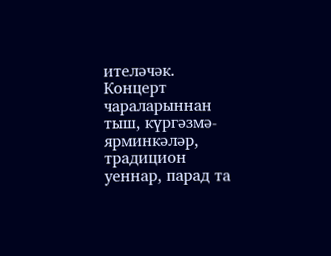ителәчәк.
Концерт чараларыннан тыш, күргәзмә-ярминкәләр, традицион уеннар, парад та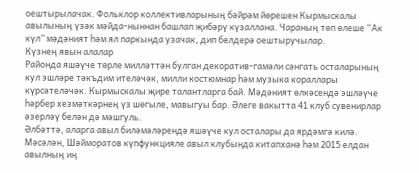оештырылачак. Фольклор коллективларының бәйрәм йөрешен Кырмыскалы авылының үзәк мәйда-ныннан башлап җибәрү күзаллана. Чараның төп өлеше “Ак күл” мәдәният һәм ял паркында узачак, дип белдерә оештыручылар.
Күзнең явын алалар
Районда яшәүче төрле милләттән булган декоратив-гамәли сәнгать осталарының кул эшләре тәкъдим ителәчәк, милли костюмнар һәм музыка кораллары күрсәтеләчәк. Кырмыскалы җире талантларга бай. Мәдәният өлкәсендә эшләүче һәрбер хезмәткәрнең үз шөгыле, мавыгуы бар. Әлеге вакытта 41 клуб сувенирлар әзерләү белән дә мәшгуль.
Әлбәттә, аларга авыл биләмәләрендә яшәүче кул осталары да ярдәмгә килә. Мәсәлән, Шәйморатов күпфункцияле авыл клубында китапханә һәм 2015 елдан авылның иң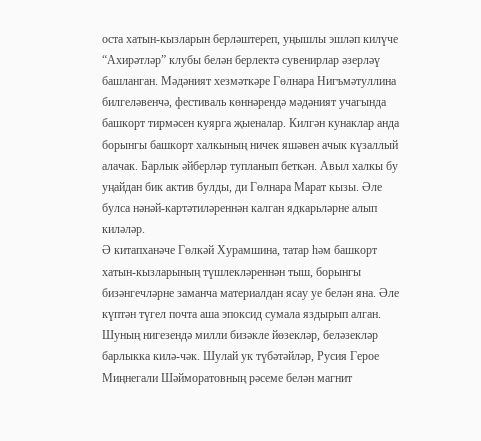оста хатын-кызларын берләштереп, уңышлы эшләп килүче “Ахирәтләр” клубы белән берлектә сувенирлар әзерләү башланган. Мәдәният хезмәткәре Гөлнара Нигъмәтуллина билгеләвенчә, фестиваль көннәрендә мәдәният учагында башкорт тирмәсен куярга җыеналар. Килгән кунаклар анда борынгы башкорт халкының ничек яшәвен ачык күзаллый алачак. Барлык әйберләр тупланып беткән. Авыл халкы бу уңайдан бик актив булды, ди Гөлнара Марат кызы. Әле булса нәнәй-картәтиләреннән калган ядкарьләрне алып киләләр.
Ә китапханәче Гөлкәй Хурамшина, татар һәм башкорт хатын-кызларының түшлекләреннән тыш, борынгы бизәнгечләрне заманча материалдан ясау уе белән яна. Әле күптән түгел почта аша эпоксид сумала яздырып алган. Шуның нигезендә милли бизәкле йөзекләр, беләзекләр барлыкка килә-чәк. Шулай ук түбәтәйләр, Русия Герое Миңнегали Шәйморатовның рәсеме белән магнит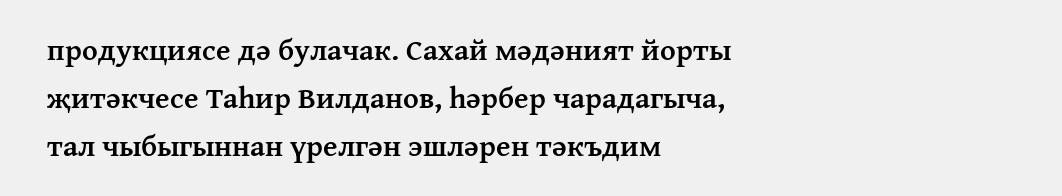продукциясе дә булачак. Сахай мәдәният йорты җитәкчесе Таһир Вилданов, һәрбер чарадагыча, тал чыбыгыннан үрелгән эшләрен тәкъдим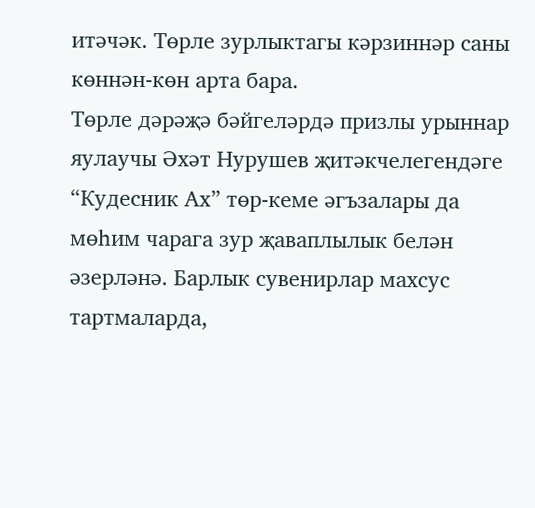итәчәк. Төрле зурлыктагы кәрзиннәр саны көннән-көн арта бара.
Төрле дәрәҗә бәйгеләрдә призлы урыннар яулаучы Әхәт Нурушев җитәкчелегендәге “Кудесник Ах” төр-кеме әгъзалары да мөһим чарага зур җаваплылык белән әзерләнә. Барлык сувенирлар махсус тартмаларда,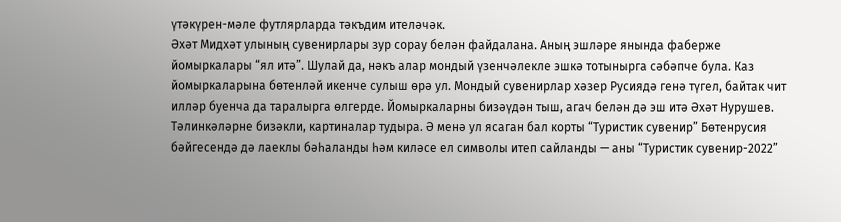үтәкүрен-мәле футлярларда тәкъдим ителәчәк.
Әхәт Мидхәт улының сувенирлары зур сорау белән файдалана. Аның эшләре янында фаберже йомыркалары “ял итә”. Шулай да, нәкъ алар мондый үзенчәлекле эшкә тотынырга сәбәпче була. Каз йомыркаларына бөтенләй икенче сулыш өрә ул. Мондый сувенирлар хәзер Русиядә генә түгел, байтак чит илләр буенча да таралырга өлгерде. Йомыркаларны бизәүдән тыш, агач белән дә эш итә Әхәт Нурушев. Тәлинкәләрне бизәкли, картиналар тудыра. Ә менә ул ясаган бал корты “Туристик сувенир” Бөтенрусия бәйгесендә дә лаеклы бәһаланды һәм киләсе ел символы итеп сайланды — аны “Туристик сувенир-2022”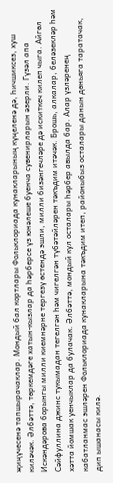җиңүчесенә тапшырачаклар. Мондый бал кортлары Фольклориада кунакларының күңеленә дә, һичшиксез, хуш киләчәк. Әлбәттә, төркемдәге хатын-кызлар да һәрберсе үз юнәлеше буенча сувенирларын әзерли. Гүзәл апа Искәндәрова борынгы милли киемнәрне тергезү өстендә эшли, милли бизәнгечләре дә искиткеч килеп чыга. Айгөл Сәйфуллина джинс тукымадан тегелгән һәм чигелгән түбәтәйләрен тәкъдим итәчәк. Брошь, алкалар, беләзекләр һәм хәтта йомшак уенчыклар да булачак. Әлбәттә, мондый кул осталары һәрбер авылда бар. Алар үзләренең кабатланмас эшләрен Фольклориада кунакларына тәкъдим итеп, районыбыз осталары данын дөньяга таратачак, дип ышанасы килә.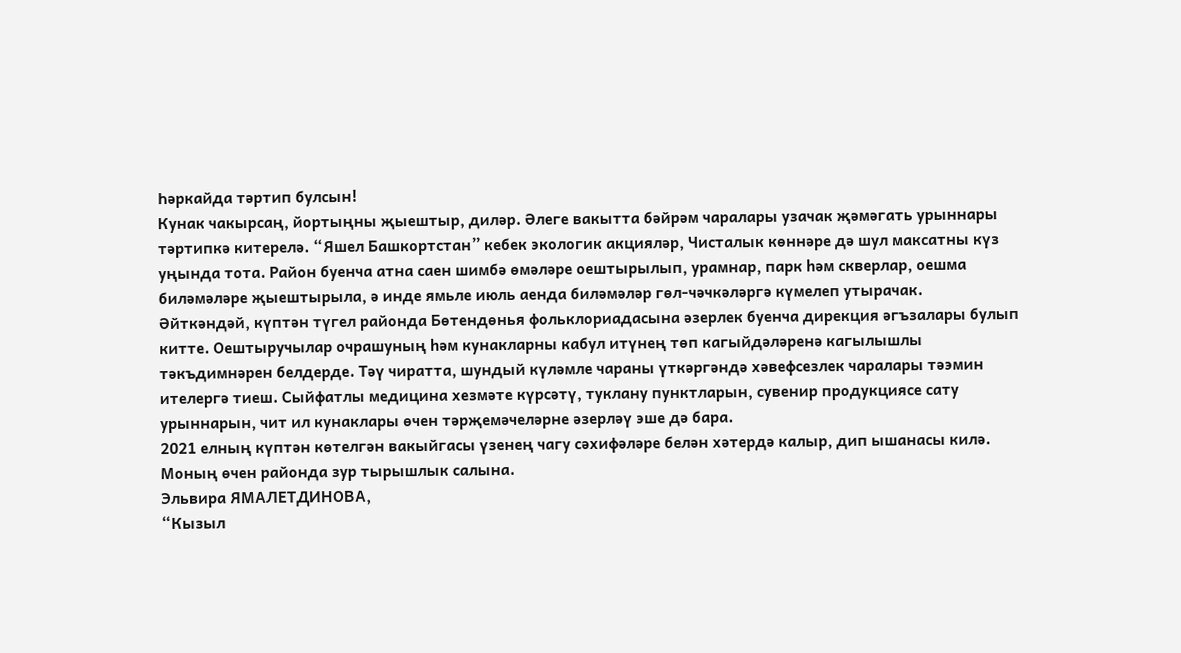Һәркайда тәртип булсын!
Кунак чакырсаң, йортыңны җыештыр, диләр. Әлеге вакытта бәйрәм чаралары узачак җәмәгать урыннары тәртипкә китерелә. “Яшел Башкортстан” кебек экологик акцияләр, Чисталык көннәре дә шул максатны күз уңында тота. Район буенча атна саен шимбә өмәләре оештырылып, урамнар, парк һәм скверлар, оешма биләмәләре җыештырыла, ә инде ямьле июль аенда биләмәләр гөл-чәчкәләргә күмелеп утырачак.
Әйткәндәй, күптән түгел районда Бөтендөнья фольклориадасына әзерлек буенча дирекция әгъзалары булып китте. Оештыручылар очрашуның һәм кунакларны кабул итүнең төп кагыйдәләренә кагылышлы тәкъдимнәрен белдерде. Тәү чиратта, шундый күләмле чараны үткәргәндә хәвефсезлек чаралары тәэмин ителергә тиеш. Сыйфатлы медицина хезмәте күрсәтү, туклану пунктларын, сувенир продукциясе сату урыннарын, чит ил кунаклары өчен тәрҗемәчеләрне әзерләү эше дә бара.
2021 елның күптән көтелгән вакыйгасы үзенең чагу сәхифәләре белән хәтердә калыр, дип ышанасы килә. Моның өчен районда зур тырышлык салына.
Эльвира ЯМАЛЕТДИНОВА,
“Кызыл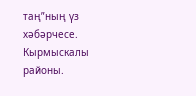таң”ның үз хәбәрчесе.
Кырмыскалы районы.